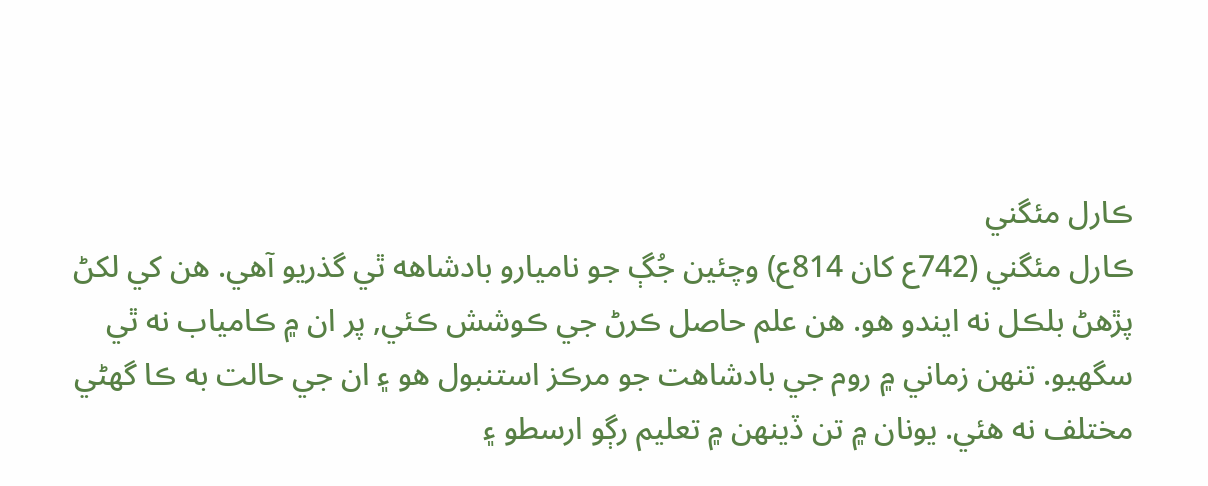ڪارل مئگني
ڪارل مئگني (742ع کان 814ع) وچئين جُڳ جو ناميارو بادشاهه ٿي گذريو آهي. هن کي لکڻ پڙهڻ بلڪل نه ايندو هو. هن علم حاصل ڪرڻ جي ڪوشش ڪئي, پر ان ۾ ڪامياب نه ٿي سگهيو. تنهن زماني ۾ روم جي بادشاهت جو مرڪز استنبول هو ۽ ان جي حالت به ڪا گهڻي مختلف نه هئي. يونان ۾ تن ڏينهن ۾ تعليم رڳو ارسطو ۽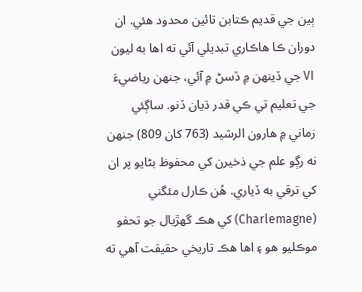ٻين جي قديم ڪتابن تائين محدود هئي. ان دوران ڪا هاڪاري تبديلي آئي ته اها به ليون VI جي ڏينهن ۾ ڏسڻ ۾ آئي، جنهن رياضيءَ جي تعليم تي ڪي قدر ڌيان ڏنو. ساڳئي زماني ۾ هارون الرشيد (763 کان 809) جنهن نه رڳو علم جي ذخيرن کي محفوظ بڻايو پر ان کي ترقي به ڏياري. هُن ڪارل مئگني (Charlemagne) کي هڪ گهڙيال جو تحفو موڪليو هو ۽ اها هڪ تاريخي حقيقت آهي ته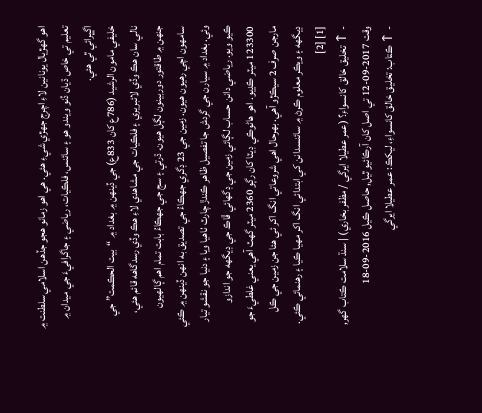اهو گهڙيال يونانين لاءِ اچرج جهڙي شيءِ هئي. هي اهو زمانو هجو جڏهن اسلامي سلطنت ۾ تعليم تي خاص ڌيان ڏنو ويندو هو ۽ سائنس، فلڪيات، رياضي ۽ جاگرافيءَ جي ميدان ۾ اڳڀرائي ٿي هئي.
خليفي مامون الرشيد (786ع کان 833ع) جي ڏينهن ۾ بغداد ۾ “بيت الحڪمت” جي نالي سان هڪ وڏي لائبريري ۽ فلڪيات جي مشاهدي لاءِ هڪ وڏي رسدگاهه قائم هئي، جنهن ۾ طاقتور دوربينون لڳل هيون. ڌرتي ۽ سج جي جهڪاءُ بابت تمام اهم ڳالهيون سامهون اچي رهيون هيون. زمين جي 23 ڊگري جهڪاءُ جي تصديق به انهن ڏينهن ۾ ڪئي وئي. بغداد ۾ سيارن جي گردش جا تفصيل ظاهر ڪندڙ چارٽ ٺاهيا ويا ۽ دنيا جو نقشو تيار ڪيو ويو. رياضي دانن حساب لڳائي زمين جي ڊگهائي ڦاڪ جي ڊيگهه جو اندازو 123300 ميٽر ڪڍيو. اهو هاڻوڪي ڊيٽا کان رڳو 2360 ميٽر گهٽ آهي يعني غلطيءَ جو مارجن صرف 2 سيڪڙو آهي. بهرحال اهي شروعاتي انگ اکر ئي هئا جن زمين جي ڪل ڊيگهه ۽ ويڪر معلوم ڪرڻ ۾ سائنسدانن کي ابتدائي انگ اکر مهيا ڪيا ۽ رهنمائي ڪئي. [1] [2]
- ↑ تخليق خالق کانسواءِ؟ (عمر عطيلا ايرگي / مظفر بخاري) | سنڌ سلامت ڪتاب گهر, وقت 2017-09-12 تي اصل کان آرڪائيو ٿيل, حاصل ڪيل 2016-09-18
- ↑ ڪتاب: تخليق خالق کانسواءِ، ليکڪ: عمر عطيلا ايرگي